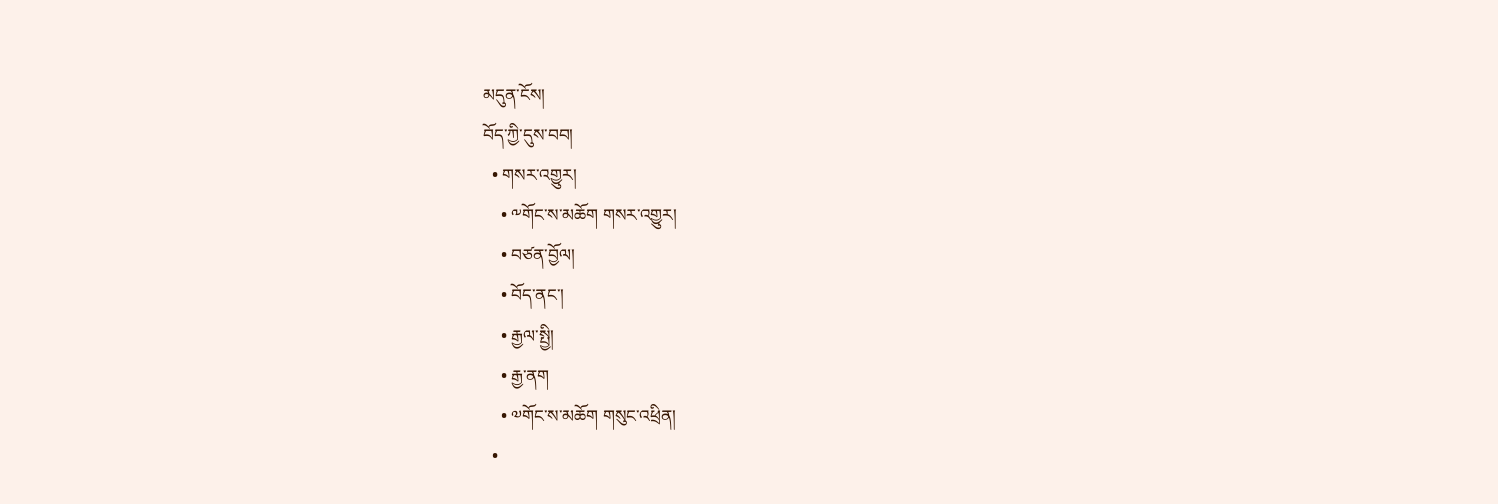མདུན་ངོས།
བོད་ཀྱི་དུས་བབ།
  • གསར་འགྱུར།
    • ༸གོང་ས་མཆོག གསར་འགྱུར།
    • བཙན་བྱོལ།
    • བོད་ནང་།
    • རྒྱལ་སྤྱི།
    • རྒྱ་ནག
    • ༧གོང་ས་མཆོག གསུང་འཕྲིན།
  •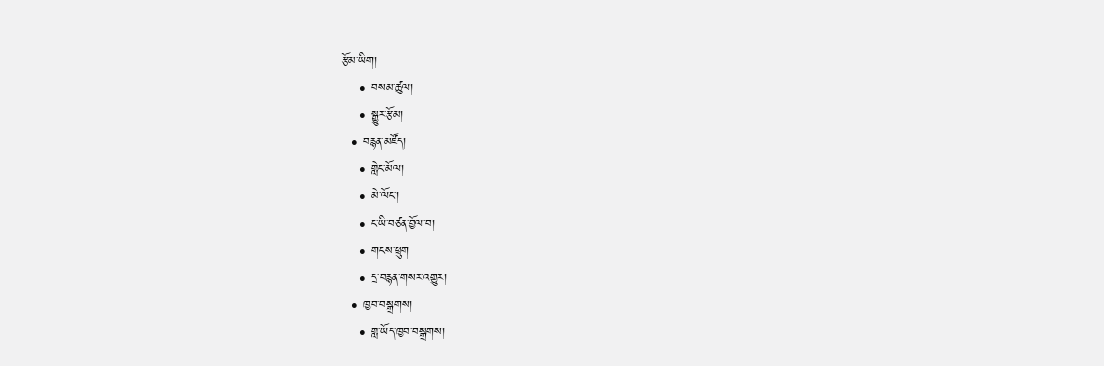རྩོམ་ཡིག།
    • བསམ་ཚུལ།
    • སྒྱུར་རྩོམ།
  • བརྙན་མཛོད།
    • གླེང་མོལ།
    • མེ་ལོང་།
    • ང་ཡི་བཙན་བྱོལ་བ།
    • གངས་ཕྲུག
    • དྲ་བརྙན་གསར་འགྱུར།
  • ཁྱབ་བསྒྲགས།
    • གླ་ཡོད་ཁྱབ་བསྒྲགས།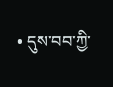• དུས་བབ་ཀྱི་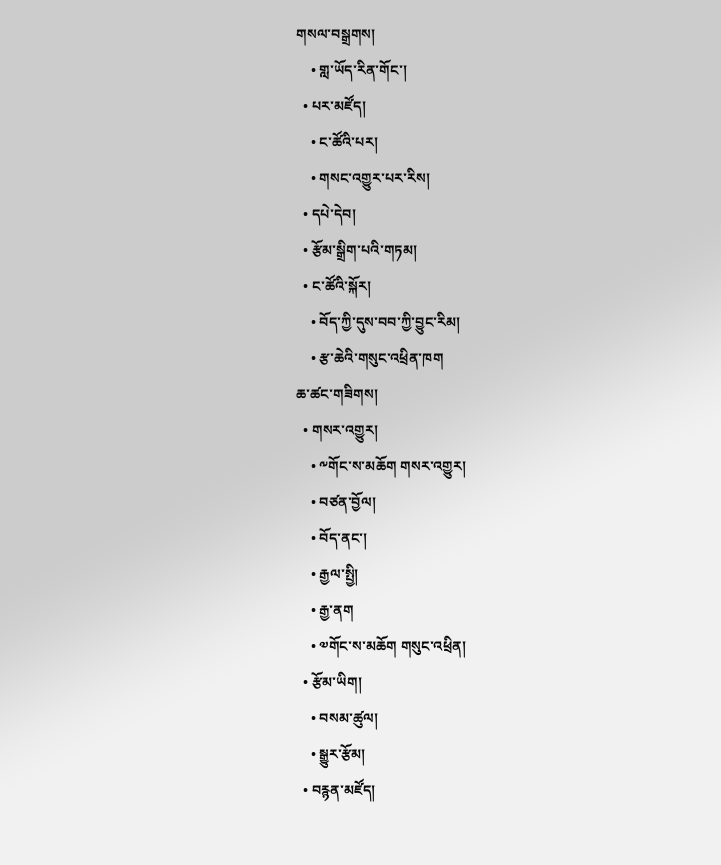གསལ་བསྒྲགས།
    • གླ་ཡོད་རིན་གོང་།
  • པར་མཛོད།
    • ང་ཚོའི་པར།
    • གསང་འགྱུར་པར་རིས།
  • དཔེ་དེབ།
  • རྩོམ་སྒྲིག་པའི་གཏམ།
  • ང་ཚོའི་སྐོར།
    • བོད་ཀྱི་དུས་བབ་ཀྱི་བྱུང་རིམ།
    • རྩ་ཆེའི་གསུང་འཕྲིན་ཁག
ཆ་ཚང་གཟིགས།
  • གསར་འགྱུར།
    • ༸གོང་ས་མཆོག གསར་འགྱུར།
    • བཙན་བྱོལ།
    • བོད་ནང་།
    • རྒྱལ་སྤྱི།
    • རྒྱ་ནག
    • ༧གོང་ས་མཆོག གསུང་འཕྲིན།
  • རྩོམ་ཡིག།
    • བསམ་ཚུལ།
    • སྒྱུར་རྩོམ།
  • བརྙན་མཛོད།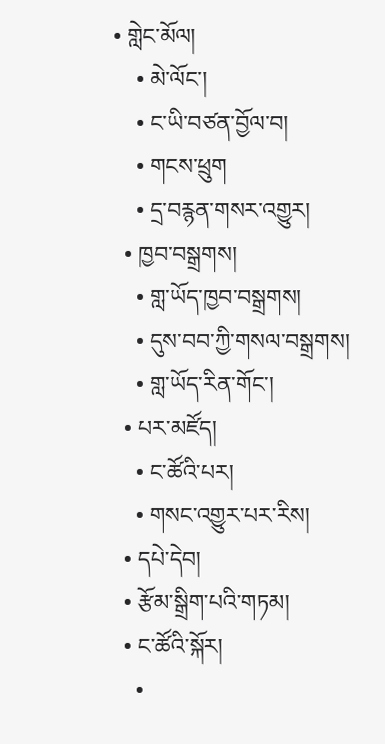• གླེང་མོལ།
    • མེ་ལོང་།
    • ང་ཡི་བཙན་བྱོལ་བ།
    • གངས་ཕྲུག
    • དྲ་བརྙན་གསར་འགྱུར།
  • ཁྱབ་བསྒྲགས།
    • གླ་ཡོད་ཁྱབ་བསྒྲགས།
    • དུས་བབ་ཀྱི་གསལ་བསྒྲགས།
    • གླ་ཡོད་རིན་གོང་།
  • པར་མཛོད།
    • ང་ཚོའི་པར།
    • གསང་འགྱུར་པར་རིས།
  • དཔེ་དེབ།
  • རྩོམ་སྒྲིག་པའི་གཏམ།
  • ང་ཚོའི་སྐོར།
    •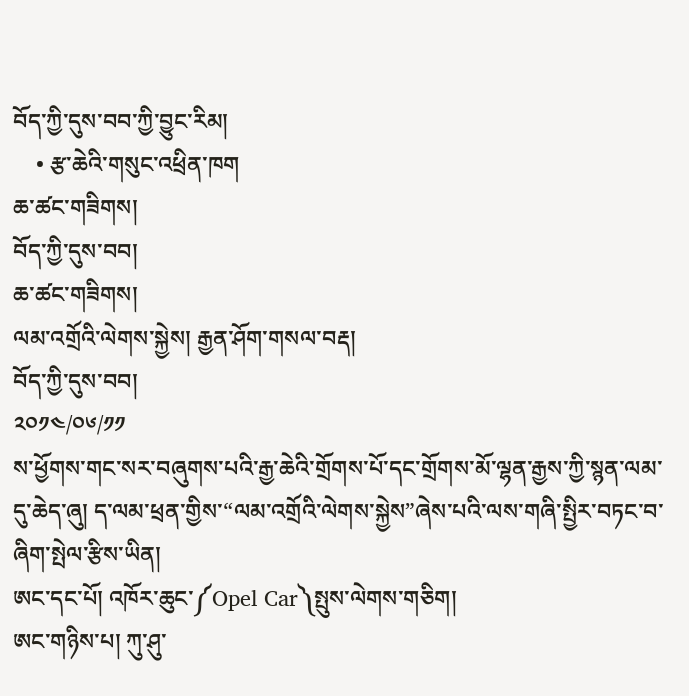བོད་ཀྱི་དུས་བབ་ཀྱི་བྱུང་རིམ།
    • རྩ་ཆེའི་གསུང་འཕྲིན་ཁག
ཆ་ཚང་གཟིགས།
བོད་ཀྱི་དུས་བབ།
ཆ་ཚང་གཟིགས།
ལམ་འགྲོའི་ལེགས་སྐྱེས། རྒྱན་ཤོག་གསལ་བརྡ།
བོད་ཀྱི་དུས་བབ།
༢༠༡༤/༠༦/༡༡
ས་ཕྱོགས་གང་སར་བཞུགས་པའི་རྒྱ་ཆེའི་གྲོགས་པོ་དང་གྲོགས་མོ་ལྷན་རྒྱས་ཀྱི་སྙན་ལམ་དུ་ཆེད་ཞུ། ད་ལམ་ཕྲན་གྱིས་“ལམ་འགྲོའི་ལེགས་སྐྱེས”ཞེས་པའི་ལས་གཞི་སྤྱིར་བཏང་བ་ཞིག་སྤེལ་རྩིས་ཡིན།
ཨང་དང་པོ། འཁོར་ཆུང་༼Opel Car༽སྤུས་ལེགས་གཅིག།
ཨང་གཉིས་པ། ཀུ་ཤུ་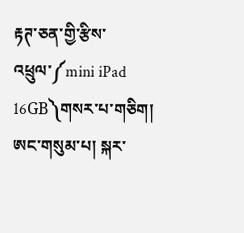རྟཊ་ཅན་གྱི་རྩིས་འཕྲུལ་༼mini iPad 16GB༽གསར་པ་གཅིག།
ཨང་གསུམ་པ། སྐར་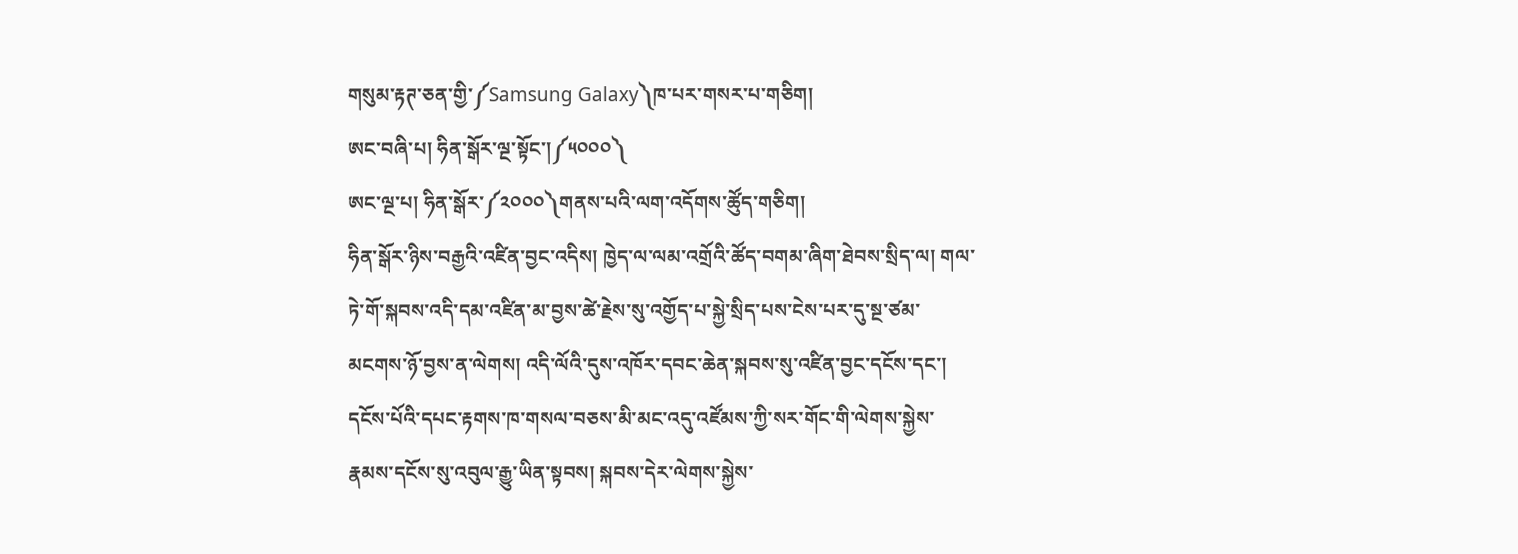གསུམ་རྟཊ་ཅན་གྱི་༼Samsung Galaxy༽ཁ་པར་གསར་པ་གཅིག།
ཨང་བཞི་པ། ཧིན་སྒོར་ལྔ་སྟོང་།༼༥༠༠༠༽
ཨང་ལྔ་པ། ཧིན་སྒོར་༼༢༠༠༠༽གནས་པའི་ལག་འདོགས་ཚོུད་གཅིག།
ཧིན་སྒོར་ཉིས་བརྒྱའི་འཛིན་བྱང་འདིས། ཁྱེད་ལ་ལམ་འགྲོའི་ཚོད་བགམ་ཞིག་ཐེབས་སྲིད་ལ། གལ་ཏེ་གོ་སྐབས་འདི་དམ་འཛིན་མ་བྱས་ཚེ་རྗེས་སུ་འགྱོད་པ་སྐྱེ་སྲིད་པས་ངེས་པར་དུ་སྔ་ཙམ་མངགས་ཉོ་བྱས་ན་ལེགས། འདི་ལོའི་དུས་འཁོར་དབང་ཆེན་སྐབས་སུ་འཛིན་བྱང་དངོས་དང་། དངོས་པོའི་དཔང་རྟགས་ཁ་གསལ་བཅས་མི་མང་འདུ་འཛོམས་ཀྱི་སར་གོང་གི་ལེགས་སྐྱེས་རྣམས་དངོས་སུ་འབུལ་རྒྱུ་ཡིན་སྟབས། སྐབས་དེར་ལེགས་སྐྱེས་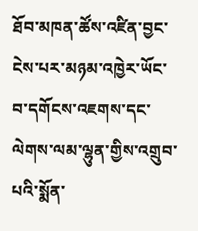ཐོབ་མཁན་ཚོས་འཛིན་བྱང་ངེས་པར་མཉམ་འཁྱེར་ཡོང་བ་དགོངས་འཇགས་དང་ལེགས་ལམ་ལྷུན་གྱིས་འགྲུབ་པའི་སྨོན་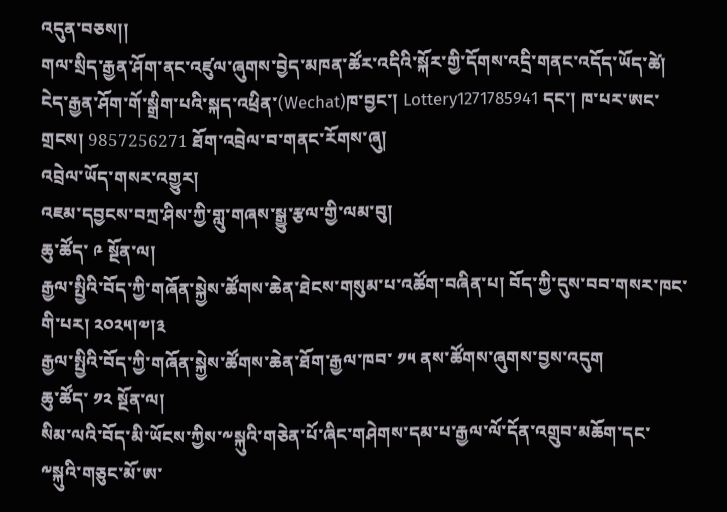འདུན་བཅས།།
གལ་སྲིད་རྒྱན་ཤོག་ནང་འཛུལ་ཞུགས་བྱེད་མཁན་ཚོར་འདིའི་སྐོར་གྱི་དོགས་འདྲི་གནང་འདོད་ཡོད་ཚེ། ངེད་རྒྱན་ཤོག་གོ་སྒྲིག་པའི་སྐད་འཕྲིན་(Wechat)ཁ་བྱང་། Lottery1271785941 དང་། ཁ་པར་ཨང་གྲངས། 9857256271 ཐོག་འབྲེལ་བ་གནང་རོགས་ཞུ།
འབྲེལ་ཡོད་གསར་འགྱུར།
འཇམ་དབྱངས་བཀྲ་ཤིས་ཀྱི་གླུ་གཞས་སྒྱུ་རྩལ་གྱི་ལམ་བུ།
ཆུ་ཚོད་ ༩ སྔོན་ལ།
རྒྱལ་སྤྱིའི་བོད་ཀྱི་གཞོན་སྐྱེས་ཚོགས་ཆེན་ཐེངས་གསུམ་པ་འཚོག་བཞིན་པ། བོད་ཀྱི་དུས་བབ་གསར་ཁང་གི་པར། ༢༠༢༥།༧།༣
རྒྱལ་སྤྱིའི་བོད་ཀྱི་གཞོན་སྐྱེས་ཚོགས་ཆེན་ཐོག་རྒྱལ་ཁབ་ ༡༥ ནས་ཚོགས་ཞུགས་བྱས་འདུག
ཆུ་ཚོད་ ༡༢ སྔོན་ལ།
སིམ་ལའི་བོད་མི་ཡོངས་ཀྱིས་༸སྐུའི་གཅེན་པོ་ཞིང་གཤེགས་དམ་པ་རྒྱལ་ལོ་དོན་འགྲུབ་མཆོག་དང་༸སྐུའི་གཅུང་མོ་ཨ་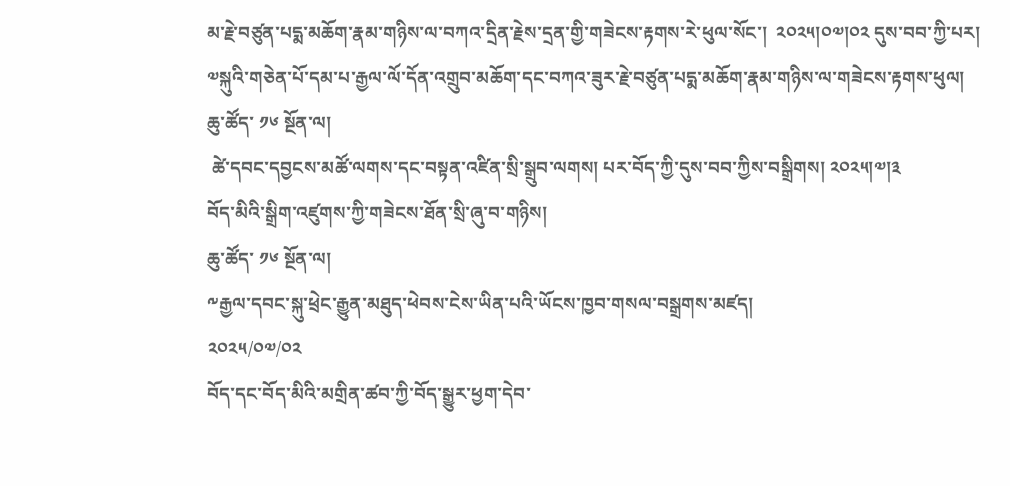མ་རྗེ་བཙུན་པདྨ་མཆོག་རྣམ་གཉིས་ལ་བཀའ་དྲིན་རྗེས་དྲན་གྱི་གཟེངས་རྟགས་རེ་ཕུལ་སོང་།  ༢༠༢༥།༠༧།༠༢ དུས་བབ་ཀྱི་པར།
༧སྐུའི་གཅེན་པོ་དམ་པ་རྒྱལ་ལོ་དོན་འགྲུབ་མཆོག་དང་བཀའ་ཟུར་རྗེ་བཙུན་པདྨ་མཆོག་རྣམ་གཉིས་ལ་གཟེངས་རྟགས་ཕུལ།
ཆུ་ཚོད་ ༡༦ སྔོན་ལ།
 ཚེ་དབང་དབྱངས་མཚོ་ལགས་དང་བསྟན་འཛིན་སྲི་སྒྲུབ་ལགས། པར་བོད་ཀྱི་དུས་བབ་ཀྱིས་བསྒྲིགས། ༢༠༢༥།༧།༣
བོད་མིའི་སྒྲིག་འཛུགས་ཀྱི་གཟེངས་ཐོན་སྲི་ཞུ་བ་གཉིས།
ཆུ་ཚོད་ ༡༦ སྔོན་ལ།
༸རྒྱལ་དབང་སྐུ་ཕྲེང་རྒྱུན་མཐུད་ཕེབས་ངེས་ཡིན་པའི་ཡོངས་ཁྱབ་གསལ་བསྒྲགས་མཛད།
༢༠༢༥/༠༧/༠༢
བོད་དང་བོད་མིའི་མགྲིན་ཚབ་ཀྱི་བོད་སྒྱུར་ཕྱག་དེབ་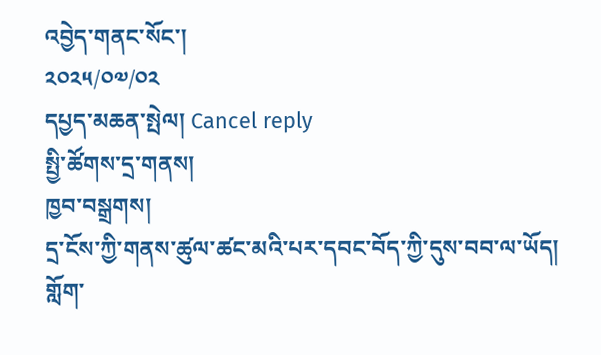འབྱེད་གནང་སོང་།
༢༠༢༥/༠༧/༠༢
དཔྱད་མཆན་སྤེལ། Cancel reply
སྤྱི་ཚོགས་དྲ་གནས།
ཁྱབ་བསྒྲགས།
དྲ་ངོས་ཀྱི་གནས་ཚུལ་ཚང་མའི་པར་དབང་བོད་ཀྱི་དུས་བབ་ལ་ཡོད།
གློག་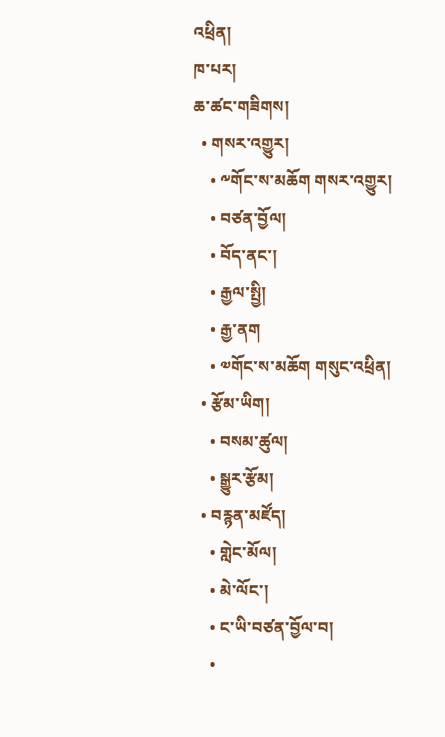འཕྲིན།
ཁ་པར།
ཆ་ཚང་གཟིགས།
  • གསར་འགྱུར།
    • ༸གོང་ས་མཆོག གསར་འགྱུར།
    • བཙན་བྱོལ།
    • བོད་ནང་།
    • རྒྱལ་སྤྱི།
    • རྒྱ་ནག
    • ༧གོང་ས་མཆོག གསུང་འཕྲིན།
  • རྩོམ་ཡིག།
    • བསམ་ཚུལ།
    • སྒྱུར་རྩོམ།
  • བརྙན་མཛོད།
    • གླེང་མོལ།
    • མེ་ལོང་།
    • ང་ཡི་བཙན་བྱོལ་བ།
    •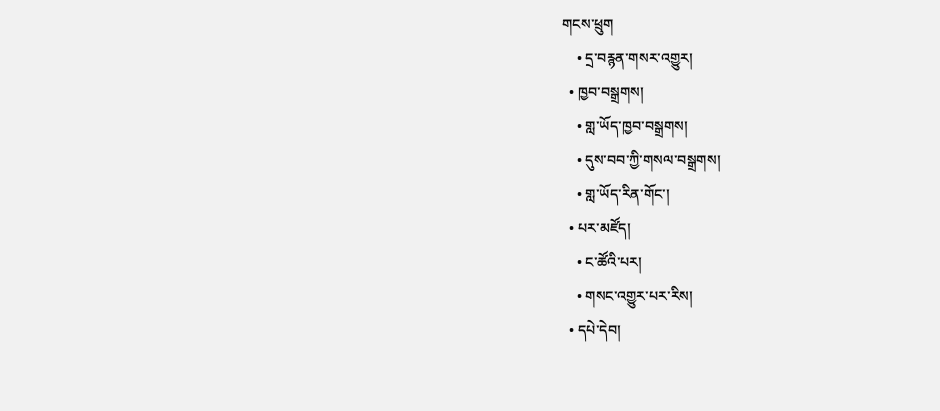གངས་ཕྲུག
    • དྲ་བརྙན་གསར་འགྱུར།
  • ཁྱབ་བསྒྲགས།
    • གླ་ཡོད་ཁྱབ་བསྒྲགས།
    • དུས་བབ་ཀྱི་གསལ་བསྒྲགས།
    • གླ་ཡོད་རིན་གོང་།
  • པར་མཛོད།
    • ང་ཚོའི་པར།
    • གསང་འགྱུར་པར་རིས།
  • དཔེ་དེབ།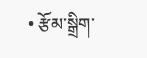• རྩོམ་སྒྲིག་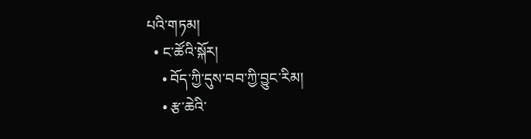པའི་གཏམ།
  • ང་ཚོའི་སྐོར།
    • བོད་ཀྱི་དུས་བབ་ཀྱི་བྱུང་རིམ།
    • རྩ་ཆེའི་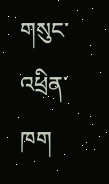གསུང་འཕྲིན་ཁག